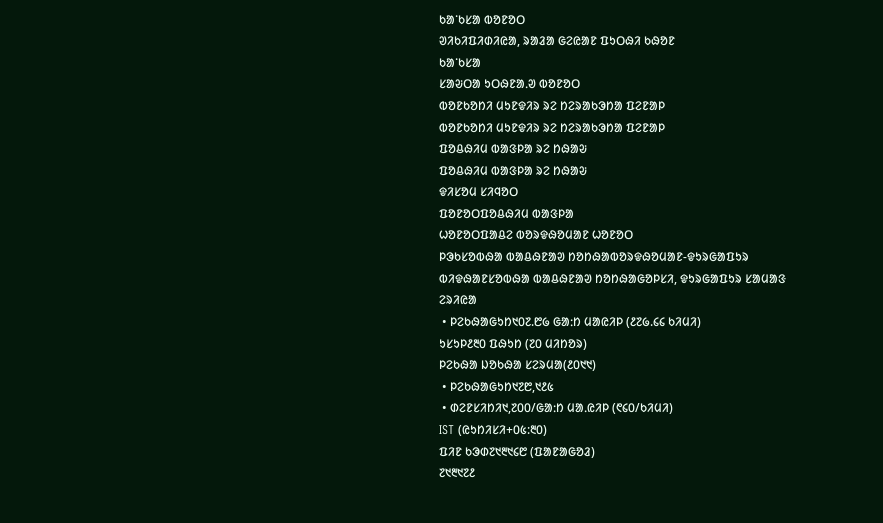ᱠᱟᱸᱠᱥᱟ ᱵᱚᱱᱚᱛ
ᱣᱤᱠᱤᱯᱤᱰᱤᱭᱟ, ᱨᱟᱲᱟ ᱜᱮᱭᱟᱱ ᱯᱩᱛᱷᱤ ᱠᱷᱚᱱ
ᱠᱟᱸᱠᱥᱟ
ᱥᱟᱶᱛᱟ ᱩᱛᱷᱱᱟᱹᱣ ᱵᱚᱱᱚᱛ
ᱵᱚᱱᱠᱚᱴᱤ ᱢᱩᱱᱫᱤᱨ ᱨᱮ ᱴᱮᱨᱟᱠᱳᱴᱟ ᱯᱮᱱᱟᱞ
ᱵᱚᱱᱠᱚᱴᱤ ᱢᱩᱱᱫᱤᱨ ᱨᱮ ᱴᱮᱨᱟᱠᱳᱴᱟ ᱯᱮᱱᱟᱞ
ᱯᱚᱪᱷᱤᱢ ᱵᱟᱝᱞᱟ ᱨᱮ ᱴᱷᱟᱶ
ᱯᱚᱪᱷᱤᱢ ᱵᱟᱝᱞᱟ ᱨᱮ ᱴᱷᱟᱶ
ᱫᱤᱥᱚᱢ ᱥᱤᱧᱚᱛ
ᱯᱚᱱᱚᱛᱯᱚᱪᱷᱤᱢ ᱵᱟᱝᱞᱟ
ᱦᱚᱱᱚᱛᱯᱟᱪᱮ ᱵᱚᱨᱫᱷᱚᱢᱟᱱ ᱦᱚᱱᱚᱛ
ᱞᱳᱠᱥᱚᱵᱷᱟ ᱵᱟᱪᱷᱱᱟᱣ ᱴᱚᱴᱷᱟᱵᱚᱨᱫᱷᱚᱢᱟᱱ-ᱫᱩᱨᱜᱟᱯᱩᱨ
ᱵᱤᱫᱷᱟᱱᱥᱚᱵᱷᱟ ᱵᱟᱪᱷᱱᱟᱣ ᱴᱚᱴᱷᱟᱜᱚᱞᱥᱤ, ᱫᱩᱨᱜᱟᱯᱩᱨ ᱥᱟᱢᱟᱝ
ᱮᱨᱤᱭᱟ
 • ᱞᱮᱠᱷᱟᱜᱩᱴ᱑᱐᱗.᱘᱙ ᱜᱟᱺᱴ ᱢᱟᱭᱤᱞ (᱒᱗᱙.᱔᱔ ᱠᱤᱢᱤ)
ᱩᱥᱩᱞ᱒᱓᱐ ᱯᱷᱩᱴ (᱗᱐ ᱢᱤᱴᱚᱨ)
ᱞᱮᱠᱷᱟ ᱡᱚᱠᱷᱟ ᱥᱮᱨᱢᱟ(᱒᱐᱑᱑)
 • ᱞᱮᱠᱷᱟᱜᱩᱴ᱑᱗᱘,᱑᱒᱕
 • ᱰᱮᱱᱥᱤᱴᱤ᱑,᱗᱐᱐/ᱜᱟᱺᱴ ᱢᱟᱹᱭᱤᱞ (᱖᱔᱐/ᱠᱤᱢᱤ)
IST (ᱭᱩᱴᱤᱥᱤ+᱐᱕:᱓᱐)
ᱯᱤᱱ ᱠᱳᱰ᱗᱑᱓᱑᱔᱘ (ᱯᱟᱱᱟᱜᱚᱲ)
᱗᱑᱓᱑᱗᱒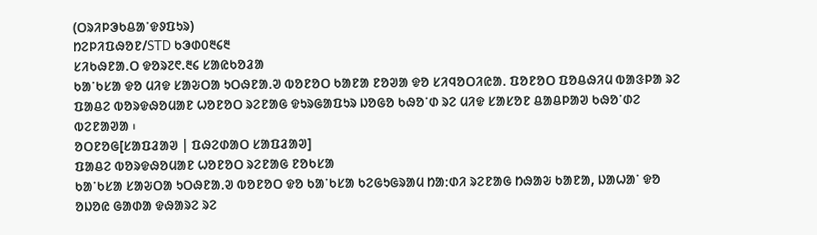(ᱛᱨᱤᱞᱳᱠᱪᱟᱸᱫᱽᱯᱩᱨ)
ᱴᱮᱞᱤᱯᱷᱚᱱ/STD ᱠᱳᱰ᱐᱓᱔᱓
ᱥᱤᱠᱷᱱᱟᱹᱛ ᱫᱚᱨ᱗᱖.᱓᱔ ᱥᱟᱭᱠᱚᱲᱟ
ᱠᱟᱸᱠᱥᱟ ᱫᱚ ᱢᱤᱫ ᱥᱟᱶᱛᱟ ᱩᱛᱷᱱᱟᱹᱣ ᱵᱚᱱᱚᱛ ᱠᱟᱱᱟ ᱱᱚᱣᱟ ᱫᱚ ᱥᱤᱧᱚᱛᱤᱭᱟᱹ ᱯᱚᱱᱚᱛ ᱯᱚᱪᱷᱤᱢ ᱵᱟᱝᱞᱟ ᱨᱮ ᱯᱟᱪᱮ ᱵᱚᱨᱫᱷᱚᱢᱟᱱ ᱦᱚᱱᱚᱛ ᱨᱮᱱᱟᱜ ᱫᱩᱨᱜᱟᱯᱩᱨ ᱡᱚᱜᱚ ᱠᱷᱚᱸᱰ ᱨᱮ ᱢᱤᱫ ᱥᱟᱥᱚᱱ ᱪᱟᱪᱞᱟᱣ ᱠᱷᱚᱸᱰᱮ ᱵᱮᱱᱟᱣᱟ ᱾
ᱚᱛᱱᱚᱜ[ᱥᱟᱯᱲᱟᱣ | ᱯᱷᱮᱰᱟᱛ ᱥᱟᱯᱲᱟᱣ]
ᱯᱟᱪᱮ ᱵᱚᱨᱫᱷᱚᱢᱟᱱ ᱦᱚᱱᱚᱛ ᱨᱮᱱᱟᱜ ᱱᱚᱠᱥᱟ
ᱠᱟᱸᱠᱥᱟ ᱥᱟᱶᱛᱟ ᱩᱛᱷᱱᱟᱹᱣ ᱵᱚᱱᱚᱛ ᱫᱚ ᱠᱟᱸᱠᱥᱟ ᱠᱮᱜᱩᱜᱨᱟᱢ ᱴᱟᱺᱰᱤ ᱨᱮᱱᱟᱜ ᱴᱷᱟᱶ ᱠᱟᱱᱟ, ᱡᱟᱦᱟᱸ ᱫᱚ ᱚᱡᱚᱭ ᱜᱟᱰᱟ ᱫᱷᱟᱨᱮ ᱨᱮ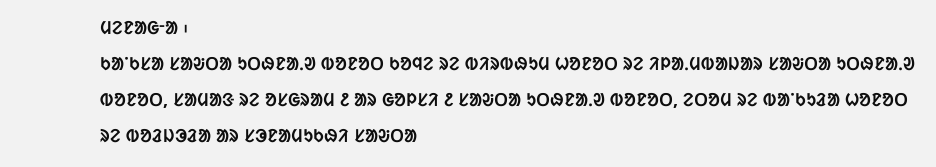ᱢᱮᱱᱟᱜᱼᱟ ᱾
ᱠᱟᱸᱠᱥᱟ ᱥᱟᱶᱛᱟ ᱩᱛᱷᱱᱟᱹᱣ ᱵᱚᱱᱚᱛ ᱠᱚᱧᱮ ᱨᱮ ᱵᱤᱨᱵᱷᱩᱢ ᱦᱚᱱᱚᱛ ᱨᱮ ᱤᱞᱟᱹᱢᱵᱟᱡᱟᱨ ᱥᱟᱶᱛᱟ ᱩᱛᱷᱱᱟᱹᱣ ᱵᱚᱱᱚᱛ, ᱥᱟᱢᱟᱝ ᱨᱮ ᱚᱥᱜᱨᱟᱢ ᱒ ᱟᱨ ᱜᱚᱞᱥᱤ ᱒ ᱥᱟᱶᱛᱟ ᱩᱛᱷᱱᱟᱹᱣ ᱵᱚᱱᱚᱛ, ᱮᱛᱚᱢ ᱨᱮ ᱵᱟᱸᱠᱩᱲᱟ ᱦᱚᱱᱚᱛ ᱨᱮ ᱵᱚᱲᱡᱳᱲᱟ ᱟᱨ ᱥᱳᱱᱟᱢᱩᱠᱷᱤ ᱥᱟᱶᱛᱟ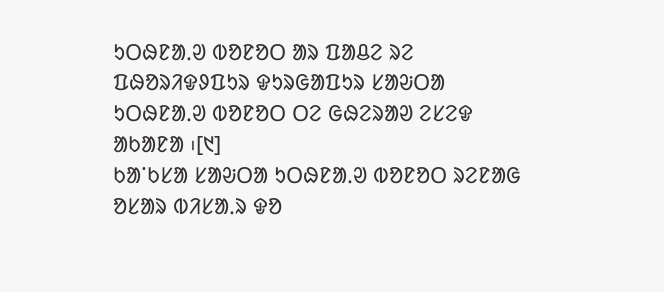ᱩᱛᱷᱱᱟᱹᱣ ᱵᱚᱱᱚᱛ ᱟᱨ ᱯᱟᱪᱮ ᱨᱮ ᱯᱷᱚᱨᱤᱫᱽᱯᱩᱨ ᱫᱩᱨᱜᱟᱯᱩᱨ ᱥᱟᱶᱛᱟ ᱩᱛᱷᱱᱟᱹᱣ ᱵᱚᱱᱚᱛ ᱛᱮ ᱜᱷᱮᱨᱟᱣ ᱮᱥᱮᱫ ᱟᱠᱟᱱᱟ ᱾[᱑]
ᱠᱟᱸᱠᱥᱟ ᱥᱟᱶᱛᱟ ᱩᱛᱷᱱᱟᱹᱣ ᱵᱚᱱᱚᱛ ᱨᱮᱱᱟᱜ ᱚᱥᱟᱨ ᱵᱤᱥᱟᱹᱨ ᱫᱚ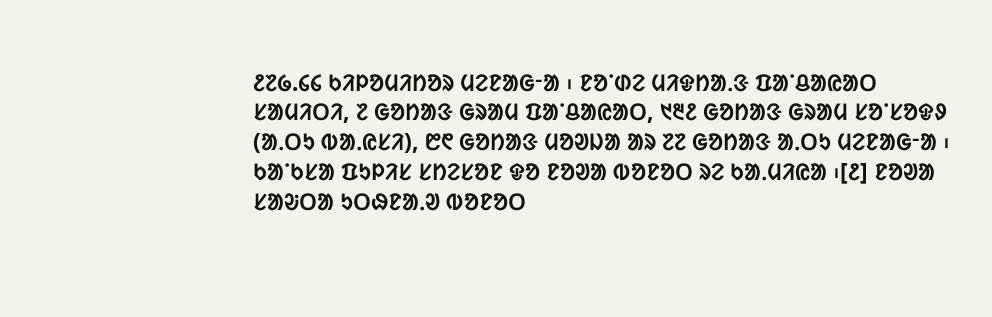᱒᱗᱙.᱔᱔ ᱠᱤᱞᱚᱢᱤᱴᱚᱨ ᱢᱮᱱᱟᱜᱼᱟ ᱾ ᱱᱚᱸᱰᱮ ᱢᱤᱫᱴᱟᱹᱝ ᱯᱟᱸᱪᱟᱭᱟᱛ ᱥᱟᱢᱤᱛᱤ, ᱗ ᱜᱚᱴᱟᱝ ᱜᱨᱟᱢ ᱯᱟᱸᱪᱟᱭᱟᱛ, ᱑᱓᱒ ᱜᱚᱴᱟᱝ ᱜᱨᱟᱢ ᱥᱚᱸᱥᱚᱫᱽ (ᱟᱹᱛᱩ ᱵᱟᱹᱭᱥᱤ), ᱘᱖ ᱜᱚᱴᱟᱝ ᱢᱚᱣᱡᱟ ᱟᱨ ᱗᱗ ᱜᱚᱴᱟᱝ ᱟᱹᱛᱩ ᱢᱮᱱᱟᱜᱼᱟ ᱾ ᱠᱟᱸᱠᱥᱟ ᱯᱩᱞᱤᱥ ᱥᱴᱮᱥᱚᱱ ᱫᱚ ᱱᱚᱣᱟ ᱵᱚᱱᱚᱛ ᱨᱮ ᱠᱟᱹᱢᱤᱭᱟ ᱾[᱒] ᱱᱚᱣᱟ ᱥᱟᱶᱛᱟ ᱩᱛᱷᱱᱟᱹᱣ ᱵᱚᱱᱚᱛ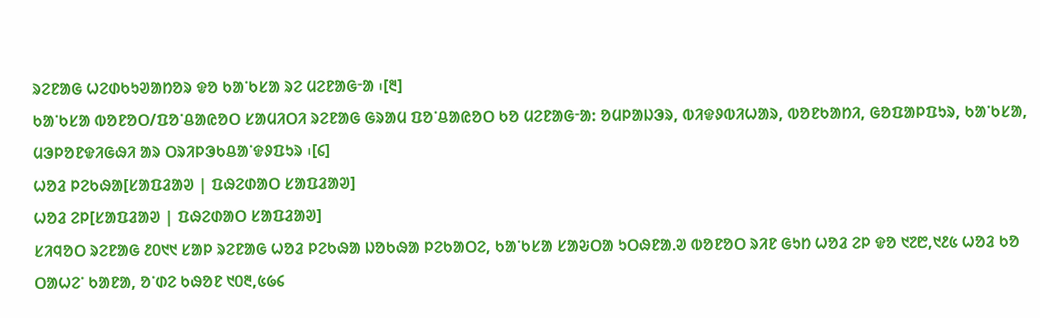ᱨᱮᱱᱟᱜ ᱦᱮᱰᱠᱩᱣᱟᱴᱚᱨ ᱫᱚ ᱠᱟᱸᱠᱥᱟ ᱨᱮ ᱢᱮᱱᱟᱜᱼᱟ ᱾[᱓]
ᱠᱟᱸᱠᱥᱟ ᱵᱚᱱᱚᱛ/ᱯᱚᱸᱪᱟᱭᱚᱛ ᱥᱟᱢᱤᱛᱤ ᱨᱮᱱᱟᱜ ᱜᱨᱟᱢ ᱯᱚᱸᱪᱟᱭᱚᱛ ᱠᱚ ᱢᱮᱱᱟᱜᱼᱟ: ᱚᱢᱞᱟᱡᱳᱨ, ᱵᱤᱫᱽᱵᱤᱦᱟᱨ, ᱵᱚᱱᱠᱟᱴᱤ, ᱜᱚᱯᱟᱞᱯᱩᱨ, ᱠᱟᱸᱠᱥᱟ, ᱢᱳᱞᱚᱱᱫᱤᱜᱷᱤ ᱟᱨ ᱛᱨᱤᱞᱳᱠᱪᱟᱸᱫᱽᱯᱩᱨ ᱾[᱔]
ᱦᱚᱲ ᱞᱮᱠᱷᱟ[ᱥᱟᱯᱲᱟᱣ | ᱯᱷᱮᱰᱟᱛ ᱥᱟᱯᱲᱟᱣ]
ᱦᱚᱲ ᱮᱞ[ᱥᱟᱯᱲᱟᱣ | ᱯᱷᱮᱰᱟᱛ ᱥᱟᱯᱲᱟᱣ]
ᱥᱤᱧᱚᱛ ᱨᱮᱱᱟᱜ ᱒᱐᱑᱑ ᱥᱟᱞ ᱨᱮᱱᱟᱜ ᱦᱚᱲ ᱞᱮᱠᱷᱟ ᱡᱚᱠᱷᱟ ᱞᱮᱠᱟᱛᱮ, ᱠᱟᱸᱠᱥᱟ ᱥᱟᱶᱛᱟ ᱩᱛᱷᱱᱟᱹᱣ ᱵᱚᱱᱚᱛ ᱨᱤᱱ ᱜᱩᱴ ᱦᱚᱲ ᱮᱞ ᱫᱚ ᱑᱗᱘,᱑᱒᱕ ᱦᱚᱲ ᱠᱚ ᱛᱟᱦᱮᱸ ᱠᱟᱱᱟ, ᱚᱸᱰᱮ ᱠᱷᱚᱱ ᱑᱐᱓,᱕᱙᱔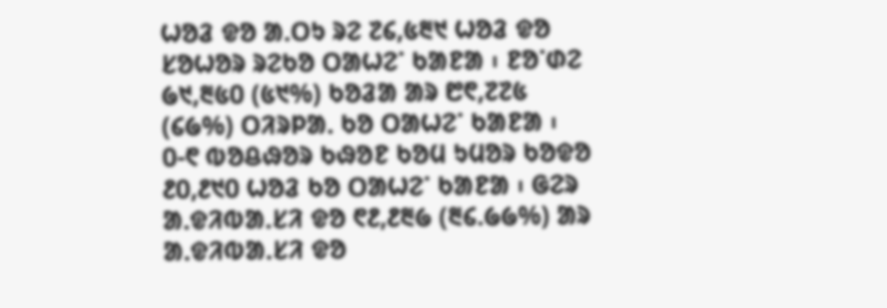ᱦᱚᱲ ᱫᱚ ᱟᱹᱛᱩ ᱨᱮ ᱗᱔,᱕᱓᱑ ᱦᱚᱲ ᱫᱚ ᱥᱚᱦᱚᱨ ᱨᱮᱠᱚ ᱛᱟᱦᱮᱸ ᱠᱟᱱᱟ ᱾ ᱱᱚᱸᱰᱮ ᱙᱑,᱓᱕᱐ (᱕᱑%) ᱠᱚᱲᱟ ᱟᱨ ᱘᱖,᱗᱗᱕ (᱔᱙%) ᱛᱤᱨᱞᱟᱹ ᱠᱚ ᱛᱟᱦᱮᱸ ᱠᱟᱱᱟ ᱾ ᱐-᱖ ᱵᱚᱪᱷᱚᱨ ᱠᱷᱚᱱ ᱠᱚᱢ ᱩᱢᱚᱨ ᱠᱚᱫᱚ ᱒᱐,᱒᱑᱐ ᱦᱚᱲ ᱠᱚ ᱛᱟᱦᱮᱸ ᱠᱟᱱᱟ ᱾ ᱜᱮᱨ ᱟᱹᱫᱤᱵᱟᱹᱥᱤ ᱫᱚ ᱖᱒,᱒᱓᱙ (᱓᱔.᱙᱙%) ᱟᱨ ᱟᱹᱫᱤᱵᱟᱹᱥᱤ ᱫᱚ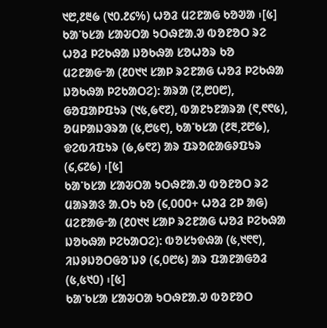᱑᱘,᱒᱓᱙ (᱑᱐.᱒᱔%) ᱦᱚᱲ ᱢᱮᱱᱟᱜ ᱠᱚᱣᱟ ᱾[᱕]
ᱠᱟᱸᱠᱥᱟ ᱥᱟᱶᱛᱟ ᱩᱛᱷᱱᱟᱹᱣ ᱵᱚᱱᱚᱛ ᱨᱮ ᱦᱚᱲ ᱞᱮᱠᱷᱟ ᱡᱚᱠᱷᱟ ᱥᱚᱦᱚᱨ ᱠᱚ ᱢᱮᱱᱟᱜᱼᱟ (᱒᱐᱑᱑ ᱥᱟᱞ ᱨᱮᱱᱟᱜ ᱦᱚᱲ ᱞᱮᱠᱷᱟ ᱡᱚᱠᱷᱟ ᱞᱮᱠᱟᱛᱮ): ᱟᱨᱟ (᱗,᱘᱐᱘), ᱜᱚᱯᱟᱞᱯᱩᱨ (᱑᱕,᱙᱖᱗), ᱵᱟᱱᱩᱱᱟᱨᱟ (᱖,᱖᱖᱕), ᱚᱢᱞᱟᱡᱳᱨᱟ (᱕,᱘᱕᱖), ᱠᱟᱸᱠᱥᱟ (᱒᱓,᱗᱘᱙), ᱫᱮᱵᱤᱯᱩᱨ (᱙,᱙᱖᱗) ᱟᱨ ᱯᱨᱚᱭᱟᱜᱽᱯᱩᱨ (᱔,᱔᱗᱙) ᱾[᱕]
ᱠᱟᱸᱠᱥᱟ ᱥᱟᱶᱛᱟ ᱩᱛᱷᱱᱟᱹᱣ ᱵᱚᱱᱚᱛ ᱨᱮ ᱢᱟᱨᱟᱝ ᱟᱹᱛᱩ ᱠᱚ (᱔,᱐᱐᱐+ ᱦᱚᱲ ᱮᱞ ᱟᱜ) ᱢᱮᱱᱟᱜᱼᱟ (᱒᱐᱑᱑ ᱥᱟᱞ ᱨᱮᱱᱟᱜ ᱦᱚᱲ ᱞᱮᱠᱷᱟ ᱡᱚᱠᱷᱟ ᱞᱮᱠᱟᱛᱮ): ᱵᱚᱥᱩᱫᱷᱟ (᱕,᱑᱖᱖), ᱤᱡᱽᱡᱚᱛᱜᱚᱸᱡᱽ (᱔,᱐᱘᱕) ᱟᱨ ᱯᱟᱱᱟᱜᱚᱲ (᱕,᱕᱑᱐) ᱾[᱕]
ᱠᱟᱸᱠᱥᱟ ᱥᱟᱶᱛᱟ ᱩᱛᱷᱱᱟᱹᱣ ᱵᱚᱱᱚᱛ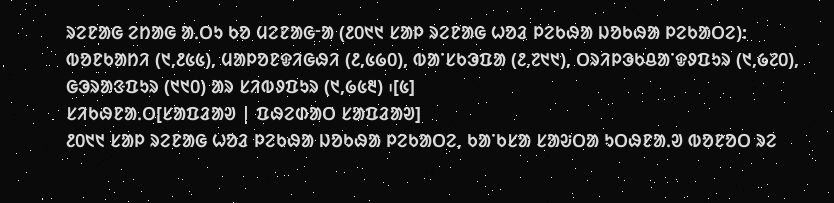ᱨᱮᱱᱟᱜ ᱮᱴᱟᱜ ᱟᱹᱛᱩ ᱠᱚ ᱢᱮᱱᱟᱜᱼᱟ (᱒᱐᱑᱑ ᱥᱟᱞ ᱨᱮᱱᱟᱜ ᱦᱚᱲ ᱞᱮᱠᱷᱟ ᱡᱚᱠᱷᱟ ᱞᱮᱠᱟᱛᱮ): ᱵᱚᱱᱠᱟᱴᱤ (᱑,᱒᱕᱕), ᱢᱟᱞᱚᱱᱫᱤᱜᱷᱤ (᱒,᱕᱙᱐), ᱵᱟᱸᱥᱠᱳᱯᱟ (᱒,᱗᱑᱑), ᱛᱨᱤᱞᱳᱠᱪᱟᱸᱫᱽᱯᱩᱨ (᱑,᱙᱗᱐), ᱜᱳᱨᱟᱝᱯᱩᱨ (᱑᱑᱐) ᱟᱨ ᱥᱤᱵᱽᱯᱩᱨ (᱑,᱙᱕᱓) ᱾[᱕]
ᱥᱤᱠᱷᱱᱟᱹᱛ[ᱥᱟᱯᱲᱟᱣ | ᱯᱷᱮᱰᱟᱛ ᱥᱟᱯᱲᱟᱣ]
᱒᱐᱑᱑ ᱥᱟᱞ ᱨᱮᱱᱟᱜ ᱦᱚᱲ ᱞᱮᱠᱷᱟ ᱡᱚᱠᱷᱟ ᱞᱮᱠᱟᱛᱮ, ᱠᱟᱸᱠᱥᱟ ᱥᱟᱶᱛᱟ ᱩᱛᱷᱱᱟᱹᱣ ᱵᱚᱱᱚᱛ ᱨᱮ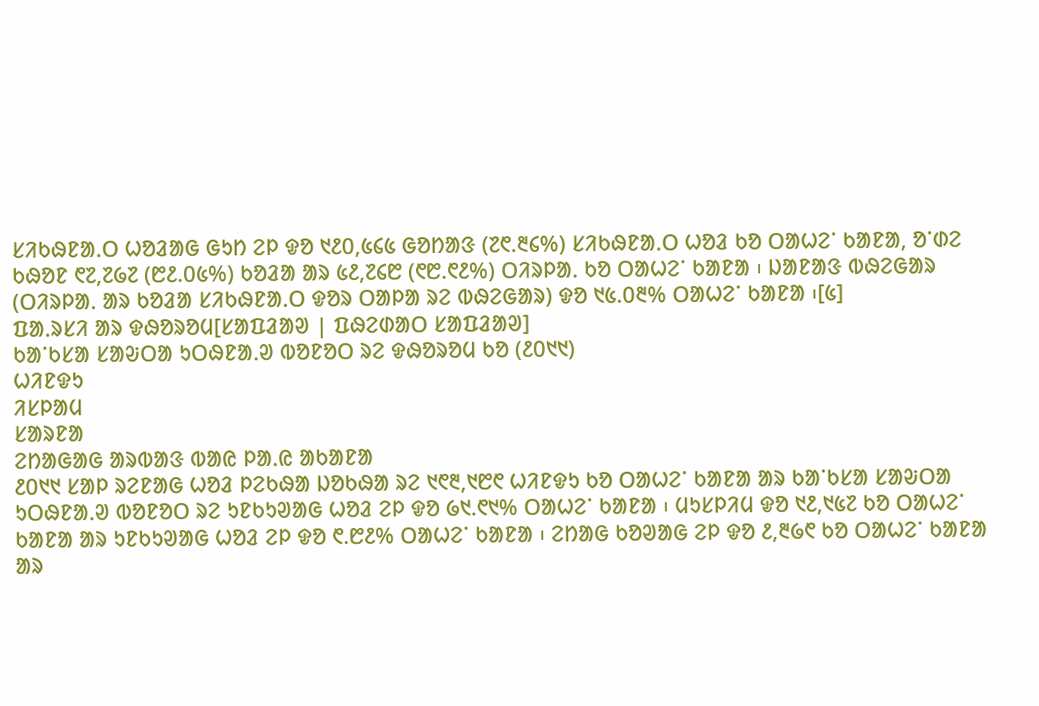ᱥᱤᱠᱷᱱᱟᱹᱛ ᱦᱚᱲᱟᱜ ᱜᱩᱴ ᱮᱞ ᱫᱚ ᱑᱒᱐,᱕᱔᱕ ᱜᱚᱴᱟᱝ (᱗᱖.᱓᱔%) ᱥᱤᱠᱷᱱᱟᱹᱛ ᱦᱚᱲ ᱠᱚ ᱛᱟᱦᱮᱸ ᱠᱟᱱᱟ, ᱚᱸᱰᱮ ᱠᱷᱚᱱ ᱖᱗,᱗᱙᱗ (᱘᱒.᱐᱕%) ᱠᱚᱲᱟ ᱟᱨ ᱕᱒,᱗᱔᱘ (᱖᱘.᱖᱒%) ᱛᱤᱨᱞᱟᱹ ᱠᱚ ᱛᱟᱦᱮᱸ ᱠᱟᱱᱟ ᱾ ᱡᱟᱱᱟᱝ ᱵᱷᱮᱜᱟᱨ (ᱛᱤᱨᱞᱟᱹ ᱟᱨ ᱠᱚᱲᱟ ᱥᱤᱠᱷᱱᱟᱹᱛ ᱫᱚᱨ ᱛᱟᱞᱟ ᱨᱮ ᱵᱷᱮᱜᱟᱨ) ᱫᱚ ᱑᱕.᱐᱓% ᱛᱟᱦᱮᱸ ᱠᱟᱱᱟ ᱾[᱕]
ᱯᱟᱹᱨᱥᱤ ᱟᱨ ᱫᱷᱚᱨᱚᱢ[ᱥᱟᱯᱲᱟᱣ | ᱯᱷᱮᱰᱟᱛ ᱥᱟᱯᱲᱟᱣ]
ᱠᱟᱸᱠᱥᱟ ᱥᱟᱶᱛᱟ ᱩᱛᱷᱱᱟᱹᱣ ᱵᱚᱱᱚᱛ ᱨᱮ ᱫᱷᱚᱨᱚᱢ ᱠᱚ (᱒᱐᱑᱑)
ᱦᱤᱱᱫᱩ
ᱤᱥᱞᱟᱢ
ᱥᱟᱨᱱᱟ
ᱮᱴᱟᱜᱟᱜ ᱟᱨᱵᱟᱝ ᱵᱟᱭ ᱞᱟᱹᱭ ᱟᱠᱟᱱᱟ
᱒᱐᱑᱑ ᱥᱟᱞ ᱨᱮᱱᱟᱜ ᱦᱚᱲ ᱞᱮᱠᱷᱟ ᱡᱚᱠᱷᱟ ᱨᱮ ᱑᱖᱓,᱑᱘᱖ ᱦᱤᱱᱫᱩ ᱠᱚ ᱛᱟᱦᱮᱸ ᱠᱟᱱᱟ ᱟᱨ ᱠᱟᱸᱠᱥᱟ ᱥᱟᱶᱛᱟ ᱩᱛᱷᱱᱟᱹᱣ ᱵᱚᱱᱚᱛ ᱨᱮ ᱩᱱᱠᱩᱣᱟᱜ ᱦᱚᱲ ᱮᱞ ᱫᱚ ᱙᱑.᱖᱑% ᱛᱟᱦᱮᱸ ᱠᱟᱱᱟ ᱾ ᱢᱩᱥᱞᱤᱢ ᱫᱚ ᱑᱒,᱑᱕᱗ ᱠᱚ ᱛᱟᱦᱮᱸ ᱠᱟᱱᱟ ᱟᱨ ᱩᱱᱠᱩᱣᱟᱜ ᱦᱚᱲ ᱮᱞ ᱫᱚ ᱖.᱘᱒% ᱛᱟᱦᱮᱸ ᱠᱟᱱᱟ ᱾ ᱮᱴᱟᱜ ᱠᱚᱣᱟᱜ ᱮᱞ ᱫᱚ ᱒,᱓᱙᱖ ᱠᱚ ᱛᱟᱦᱮᱸ ᱠᱟᱱᱟ ᱟᱨ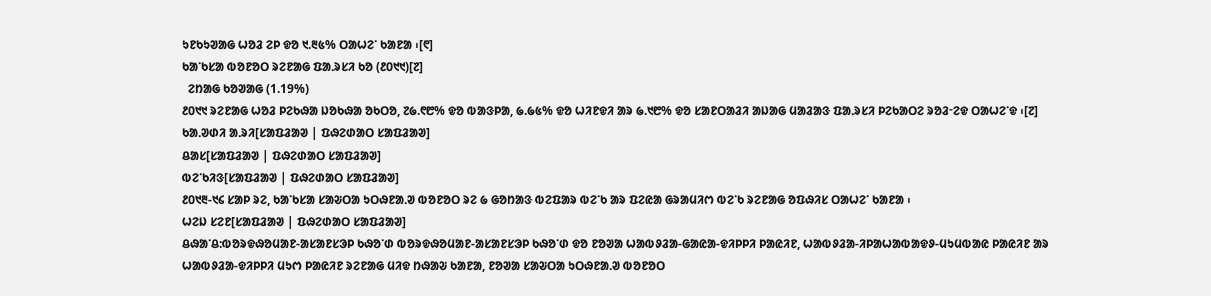ᱩᱱᱠᱩᱣᱟᱜ ᱦᱚᱲ ᱮᱞ ᱫᱚ ᱑.᱓᱕% ᱛᱟᱦᱮᱸ ᱠᱟᱱᱟ ᱾[᱖]
ᱠᱟᱸᱠᱥᱟ ᱵᱚᱱᱚᱛ ᱨᱮᱱᱟᱜ ᱯᱟᱹᱨᱥᱤ ᱠᱚ (᱒᱐᱑᱑)[᱗]
  ᱮᱴᱟᱜ ᱠᱚᱣᱟᱜ (1.19%)
᱒᱐᱑᱑ ᱨᱮᱱᱟᱜ ᱦᱚᱲ ᱞᱮᱠᱷᱟ ᱡᱚᱠᱷᱟ ᱚᱠᱛᱚ, ᱗᱙.᱖᱘% ᱫᱚ ᱵᱟᱝᱞᱟ, ᱙.᱙᱕% ᱫᱚ ᱦᱤᱱᱫᱤ ᱟᱨ ᱙.᱑᱘% ᱫᱚ ᱥᱟᱱᱛᱟᱲᱤ ᱟᱡᱟᱜ ᱢᱟᱲᱟᱝ ᱯᱟᱹᱨᱥᱤ ᱞᱮᱠᱟᱛᱮ ᱨᱚᱲᱼᱮᱫ ᱛᱟᱦᱮᱸᱫ ᱾[᱗]
ᱠᱟᱹᱣᱰᱤ ᱟᱹᱨᱤ[ᱥᱟᱯᱲᱟᱣ | ᱯᱷᱮᱰᱟᱛ ᱥᱟᱯᱲᱟᱣ]
ᱪᱟᱥ[ᱥᱟᱯᱲᱟᱣ | ᱯᱷᱮᱰᱟᱛ ᱥᱟᱯᱲᱟᱣ]
ᱵᱮᱸᱠᱤᱝ[ᱥᱟᱯᱲᱟᱣ | ᱯᱷᱮᱰᱟᱛ ᱥᱟᱯᱲᱟᱣ]
᱒᱐᱑᱓-᱑᱔ ᱥᱟᱞ ᱨᱮ, ᱠᱟᱸᱠᱥᱟ ᱥᱟᱶᱛᱟ ᱩᱛᱷᱱᱟᱹᱣ ᱵᱚᱱᱚᱛ ᱨᱮ ᱙ ᱜᱚᱴᱟᱝ ᱵᱮᱯᱟᱨ ᱵᱮᱸᱠ ᱟᱨ ᱯᱮᱭᱟ ᱜᱨᱟᱢᱤᱬ ᱵᱮᱸᱠ ᱨᱮᱱᱟᱜ ᱚᱯᱷᱤᱥ ᱛᱟᱦᱮᱸ ᱠᱟᱱᱟ ᱾
ᱦᱮᱡ ᱥᱮᱱ[ᱥᱟᱯᱲᱟᱣ | ᱯᱷᱮᱰᱟᱛ ᱥᱟᱯᱲᱟᱣ]
ᱪᱷᱟᱸᱪ:ᱵᱚᱨᱫᱷᱚᱢᱟᱱ-ᱟᱥᱟᱱᱥᱳᱞ ᱠᱷᱚᱸᱰ ᱵᱚᱨᱫᱷᱚᱢᱟᱱ-ᱟᱥᱟᱱᱥᱳᱞ ᱠᱷᱚᱸᱰ ᱫᱚ ᱱᱚᱣᱟ ᱦᱟᱵᱽᱲᱟ-ᱜᱟᱭᱟ-ᱫᱤᱞᱞᱤ ᱞᱟᱭᱤᱱ, ᱦᱟᱵᱽᱲᱟ-ᱤᱞᱟᱦᱟᱵᱟᱫᱽ-ᱢᱩᱢᱵᱟᱭ ᱞᱟᱭᱤᱱ ᱟᱨ ᱦᱟᱵᱽᱲᱟ-ᱫᱤᱞᱞᱤ ᱢᱩᱬ ᱞᱟᱭᱤᱱ ᱨᱮᱱᱟᱜ ᱢᱤᱫ ᱴᱷᱟᱶ ᱠᱟᱱᱟ, ᱱᱚᱣᱟ ᱥᱟᱶᱛᱟ ᱩᱛᱷᱱᱟᱹᱣ ᱵᱚᱱᱚᱛ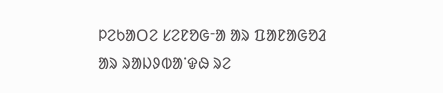ᱞᱮᱠᱟᱛᱮ ᱥᱮᱱᱚᱜᱼᱟ ᱟᱨ ᱯᱟᱱᱟᱜᱚᱲ ᱟᱨ ᱨᱟᱡᱽᱵᱟᱸᱫᱷ ᱨᱮ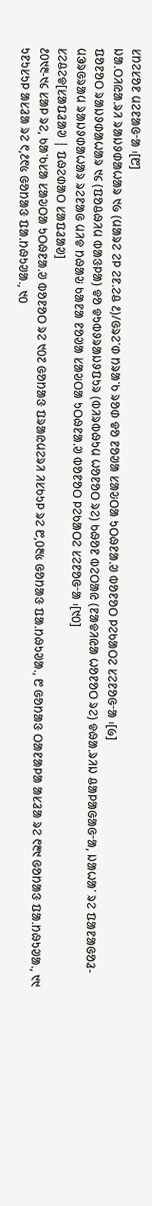ᱥᱴᱮᱥᱚᱱ ᱢᱮᱱᱟᱜᱼᱟ ᱾[᱘]
ᱡᱟᱹᱛᱤᱭᱟᱹᱨᱤ ᱨᱟᱡᱽᱰᱟᱦᱟᱨ ᱑᱙ (ᱢᱟᱨᱮ ᱮᱞ ᱮᱱ.ᱮᱪ ᱒)/ᱜᱨᱮᱸᱰ ᱴᱨᱟᱸᱠ ᱨᱚᱰ ᱫᱚ ᱱᱚᱣᱟ ᱥᱟᱶᱛᱟ ᱩᱛᱷᱱᱟᱹᱣ ᱵᱚᱱᱚᱛ ᱞᱮᱠᱟᱛᱮ ᱥᱮᱱᱚᱜᱼᱟ ᱾[᱙]
ᱯᱚᱱᱚᱛ ᱨᱟᱡᱽᱰᱟᱦᱟᱨ ᱑᱔ (ᱯᱚᱪᱷᱤᱢ ᱵᱟᱝᱞᱟ) ᱫᱚ ᱫᱩᱵᱽᱨᱟᱡᱽᱯᱩᱨ (ᱵᱤᱨᱵᱷᱩᱢ ᱦᱚᱱᱚᱛ ᱨᱮ) ᱠᱷᱚᱱ ᱵᱮᱛᱟᱭ (ᱱᱟᱫᱤᱭᱟ ᱦᱚᱱᱚᱛ ᱨᱮ) ᱫᱷᱟᱹᱨᱤᱡ ᱪᱟᱞᱟᱜᱟᱜᱼᱟ, ᱡᱟᱦᱟᱸ ᱨᱮ ᱯᱟᱱᱟᱜᱚᱲ-ᱢᱳᱨᱜᱨᱟᱢ ᱨᱟᱡᱽᱰᱟᱦᱟᱨ ᱨᱮᱱᱟᱜ ᱢᱤᱫ ᱴᱷᱟᱶ ᱠᱟᱱᱟ ᱱᱚᱣᱟ ᱥᱟᱶᱛᱟ ᱩᱛᱷᱱᱟᱹᱣ ᱵᱚᱱᱚᱛ ᱞᱮᱠᱟᱛᱮ ᱥᱮᱱᱚᱜᱼᱟ ᱾[᱑᱐]
ᱥᱮᱪᱮᱫ[ᱥᱟᱯᱲᱟᱣ | ᱯᱷᱮᱰᱟᱛ ᱥᱟᱯᱲᱟᱣ]
᱒᱐᱑᱓-᱑᱔ ᱥᱟᱞ ᱨᱮ, ᱠᱟᱸᱠᱥᱟ ᱥᱟᱶᱛᱟ ᱩᱛᱷᱱᱟᱹᱣ ᱵᱚᱱᱚᱛ ᱨᱮ ᱑᱐᱗ ᱜᱚᱴᱟᱝ ᱯᱨᱟᱭᱢᱮᱨᱤ ᱤᱥᱠᱩᱞ ᱨᱮ ᱘,᱐᱓᱕ ᱜᱚᱴᱟᱝ ᱯᱟᱹᱴᱷᱩᱣᱟᱹ, ᱘ ᱜᱚᱴᱟᱝ ᱛᱟᱱᱟᱞᱟ ᱟᱥᱲᱟ ᱨᱮ ᱖᱓᱑ ᱜᱚᱴᱟᱝ ᱯᱟᱹᱴᱷᱩᱣᱟᱹ, ᱑᱑ ᱩᱱᱩᱥᱩᱞ ᱟᱥᱲᱟ ᱨᱮ ᱖,᱒᱖᱕ ᱜᱚᱴᱟᱝ ᱯᱟᱹᱴᱷᱩᱣᱟᱹ, ᱑᱐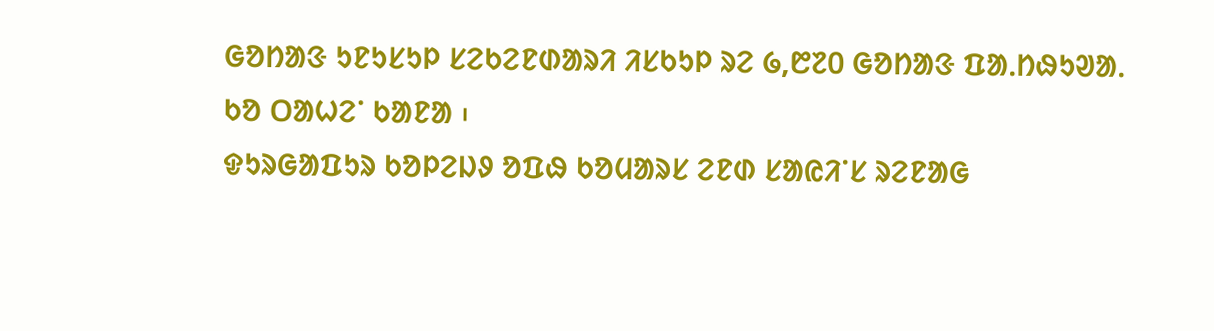ᱜᱚᱴᱟᱝ ᱩᱱᱩᱥᱩᱞ ᱥᱮᱠᱮᱱᱰᱟᱨᱤ ᱤᱥᱠᱩᱞ ᱨᱮ ᱙,᱘᱗᱐ ᱜᱚᱴᱟᱝ ᱯᱟᱹᱴᱷᱩᱣᱟᱹ ᱠᱚ ᱛᱟᱦᱮᱸ ᱠᱟᱱᱟ ᱾
ᱫᱩᱨᱜᱟᱯᱩᱨ ᱠᱚᱞᱮᱡᱽ ᱚᱯᱷ ᱠᱚᱢᱟᱨᱥ ᱮᱱᱰ ᱥᱟᱭᱤᱸᱥ ᱨᱮᱱᱟᱜ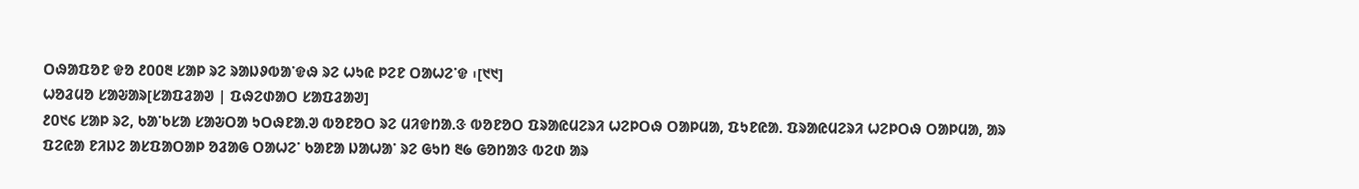ᱛᱷᱟᱯᱚᱱ ᱫᱚ ᱒᱐᱐᱓ ᱥᱟᱞ ᱨᱮ ᱨᱟᱡᱽᱵᱟᱸᱫᱷ ᱨᱮ ᱦᱩᱭ ᱞᱮᱱ ᱛᱟᱦᱮᱸᱫ ᱾[᱑᱑]
ᱦᱚᱲᱢᱚ ᱥᱟᱶᱟᱨ[ᱥᱟᱯᱲᱟᱣ | ᱯᱷᱮᱰᱟᱛ ᱥᱟᱯᱲᱟᱣ]
᱒᱐᱑᱔ ᱥᱟᱞ ᱨᱮ, ᱠᱟᱸᱠᱥᱟ ᱥᱟᱶᱛᱟ ᱩᱛᱷᱱᱟᱹᱣ ᱵᱚᱱᱚᱛ ᱨᱮ ᱢᱤᱫᱴᱟᱹᱝ ᱵᱚᱱᱚᱛ ᱯᱨᱟᱭᱢᱮᱨᱤ ᱦᱮᱞᱛᱷ ᱛᱟᱞᱢᱟ, ᱯᱩᱱᱭᱟᱹ ᱯᱨᱟᱭᱢᱮᱨᱤ ᱦᱮᱞᱛᱷ ᱛᱟᱞᱢᱟ, ᱟᱨ ᱯᱮᱭᱟ ᱱᱤᱡᱮ ᱟᱥᱯᱟᱛᱟᱞ ᱚᱲᱟᱜ ᱛᱟᱦᱮᱸ ᱠᱟᱱᱟ ᱡᱟᱦᱟᱸ ᱨᱮ ᱜᱩᱴ ᱓᱙ ᱜᱚᱴᱟᱝ ᱵᱮᱰ ᱟᱨ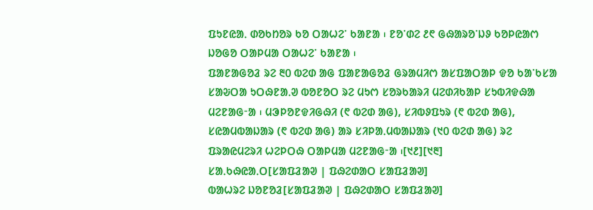ᱯᱩᱱᱭᱟᱹ ᱰᱚᱠᱴᱚᱨ ᱠᱚ ᱛᱟᱦᱮᱸ ᱠᱟᱱᱟ ᱾ ᱱᱚᱸᱰᱮ ᱒᱖ ᱜᱷᱟᱨᱚᱸᱡᱽ ᱠᱚᱞᱭᱟᱬ ᱡᱚᱜᱚ ᱛᱟᱞᱢᱟ ᱛᱟᱦᱮᱸ ᱠᱟᱱᱟ ᱾
ᱯᱟᱱᱟᱜᱚᱲ ᱨᱮ ᱓᱐ ᱵᱮᱰ ᱟᱜ ᱯᱟᱱᱟᱜᱚᱲ ᱜᱨᱟᱢᱤᱬ ᱟᱥᱯᱟᱛᱟᱞ ᱫᱚ ᱠᱟᱸᱠᱥᱟ ᱥᱟᱶᱛᱟ ᱩᱛᱷᱱᱟᱹᱣ ᱵᱚᱱᱚᱛ ᱨᱮ ᱢᱩᱬ ᱥᱚᱨᱠᱟᱨᱤ ᱢᱮᱰᱤᱠᱟᱞ ᱥᱩᱵᱤᱫᱷᱟ ᱢᱮᱱᱟᱜᱼᱟ ᱾ ᱢᱳᱞᱚᱱᱫᱤᱜᱷᱤ (᱖ ᱵᱮᱰ ᱟᱜ), ᱥᱤᱵᱽᱯᱩᱨ (᱖ ᱵᱮᱰ ᱟᱜ), ᱥᱭᱟᱢᱵᱟᱡᱟᱨ (᱖ ᱵᱮᱰ ᱟᱜ) ᱟᱨ ᱥᱤᱞᱟᱹᱢᱵᱟᱡᱟᱨ (᱑᱐ ᱵᱮᱰ ᱟᱜ) ᱨᱮ ᱯᱨᱟᱭᱢᱮᱨᱤ ᱦᱮᱞᱛᱷ ᱛᱟᱞᱢᱟ ᱢᱮᱱᱟᱜᱼᱟ ᱾[᱑᱒][᱑᱓]
ᱥᱟᱹᱠᱷᱭᱟᱹᱛ[ᱥᱟᱯᱲᱟᱣ | ᱯᱷᱮᱰᱟᱛ ᱥᱟᱯᱲᱟᱣ]
ᱵᱟᱦᱨᱮ ᱡᱚᱱᱚᱲ[ᱥᱟᱯᱲᱟᱣ | ᱯᱷᱮᱰᱟᱛ ᱥᱟᱯᱲᱟᱣ]